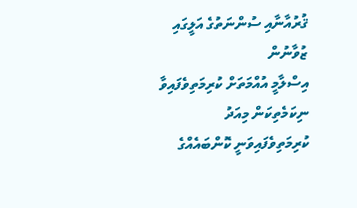ޤުރުއާނާއި ސުންނަތުގެ އަލީގައި ޒުވާނުން
އިސްލާމީ އުއްމަތަށް ކުރިމަތިވެފައިވާ ނިކަމެތިކަން މިއަދު ކުރިމަތިވެފައިވަނީ ކޮންބައެއްގެ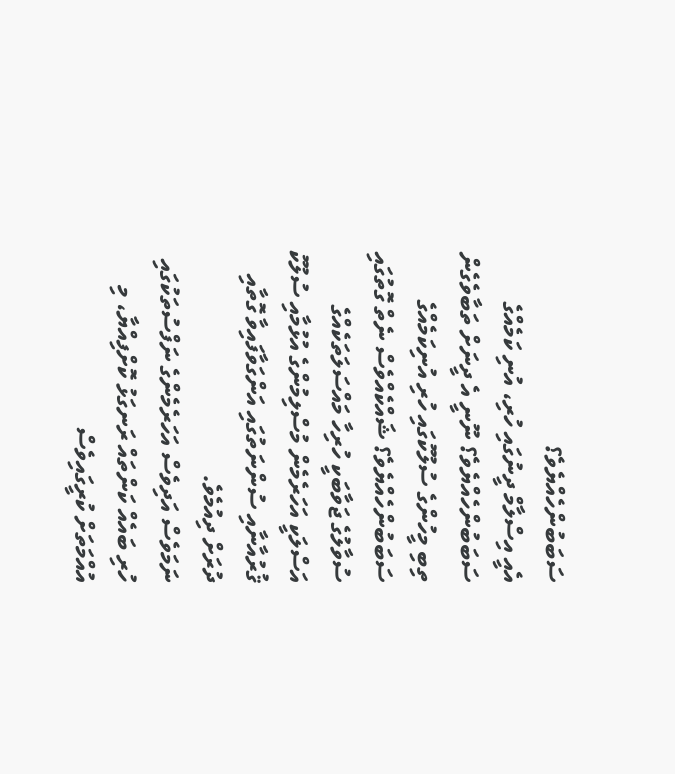ސަބަބުންހެއްޔެވެ؟
އެއީ އިސްލާމް ދީނުގައި ހުރި، އުނި ކަމެއްގެ ސަބަބުންހެއްޔެވެ؟ ނޫނީ އެ ދީނަށް ތަބާވެގެން ތިބި މީހުންގެ ސުލޫކުގައި ހުރި އުނިކަމެއްގެ ސަބަބުންހެއްޔެވެ؟ ޝައްކެއްވެސް ނެތް ގޮތުގައި ސުވާލުގެ ޖަވާބަކީ ހުރިހާ މައްސަލަތަކެއްގެ އަސްލަކީ އަހަރެމެން މުސްލިމުންގެ އުޅުމާއި ސުލޫކު ޤުރުއާނާއި ސުންނަތުގައި އަންގަވާފައިވާ ގޮތާއި ދުރަށް ދިއުމެވެ.
ނަމަވެސް އަދިވެސް އަހަރެމެންގެ ނަފްސުތަކުގައި ހުރި ބައެއް ކަންތައް ރަނގަޅު ކޮށްފިއްޔާ، މި އުއްމަތަށް ކުރީގައިވެސް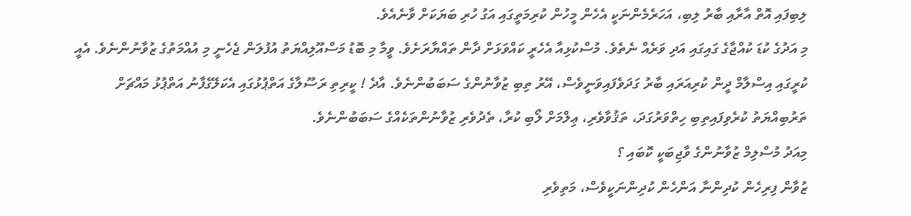ލިބިފައި އޮތް އާރާއި ބާރު ލިބި، އަހަރެމެންނަކީ އެހެން މީހުން ކުރިމަތީގައި އަގު ހުރި ބަޔަކަށް ވާނެއެވެ.
މި އަދުގެ ކުޑަ ކުއްޖާގެ ގައިގައި އަދި ވަރެއް ނެތެވެ. މުސްކުޅިއާ އެހެރީ ކައްވަޅަށް ދާން ތައްޔާރަށެވެ. ވީމާ މި ބޮޑު މަސްއޫލިއްޔަތު އުފުލަން ޖެހެނީ މި އުއްމަތުގެ ޒުވާނުންނެވެ. އެއީ ކުރީގައި އިސްލާމް ދީން ކުރިއަރައި ބާރު ގަދަވެފައިވަނީވެސް، އޭރު ތިބި ޒުވާނުންގެ ސަބަބުންނެވެ. އާދެ ! ކީރިތި ރަސޫލާގެ އަތްޕުޅުގައި އެކަލޭގެފާނު އަތްޕުޅު މައްޗަށް ތަރުބިއްޔަތު ކުރެވިފައިތިބި ހިތްވަރުގަދަ، ތަޤުވާވެރި، ޢިލްމަށް ލޯބި ކުރާ، ތެދުވެރި ޒުވާނުންތަކެއްގެ ސަބަބުންނެވެ.
މިއަދު މުސްލިމް ޒުވާނުންގެ ވާޖިބަކީ ކޮބައި ؟
ޒުވާން ފިރިހެން ކުދިންނާ އަންހެން ކުދިންނަކީވެސް، މަތިވެރި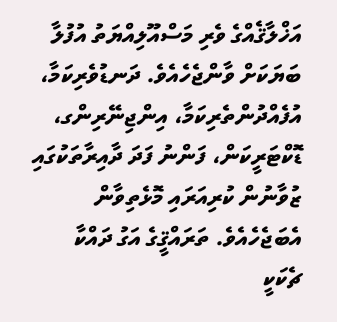އަޚްލާޤެއްގެ ވެރި މަސްއޫލިއްޔަތު އުފުލާ ބަޔަކަށް ވާންޖެހެއެވެ. ދަނޑުވެރިކަމާ، އުފެއްދުންތެރިކަމާ، އިންޖިނޭރިންގ، ޑޮކްޓަރީކަން، ފަންނު ފަދަ ދާއިރާތަކުގައި ޒުވާނުން ކުރިއަރައި މޮޅެތިވާން އެބަޖެހެއެވެ. ތަރައްޤީގެ އަގު ދައްކާ ޗެކަކީ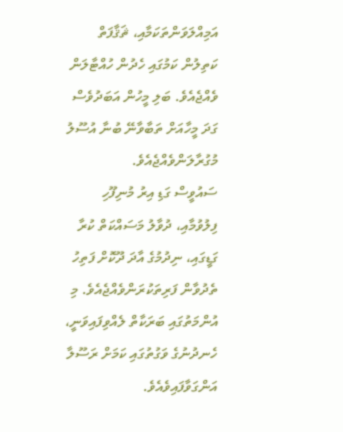އަމިއްލަވަންތަކަމާއި، ޘަޤާފަތް ކަތިލުން ކަމުގައި ހެދުން ހުއްޓާލަން ވެއްޖެއެވެ. ބަލި މީހުން އަބަދުވެސް ގަދަ މީހާއަށް ތަބާވާނޭ ބުނާ އުސޫލު މުގުރާލަންވެއްޖެއެވެ.
ސައުވީސް ގަޑި އިރު މުނިފޫހި ފިލުވުމާއި، ދުވާލު މަސައްކަތް ކުރާ ގަޑީގައި، ނިދުމުގެ އާދަ ދޫކޮށް ފަތިހު ތެދުވާން ފަރިތަކުރަންވެއްޖެއެވެ. މި އުންމަތުގައި ބަރަކާތް ލެއްވިފައިވަނީ، ހެނދުނުގެ ވަގުތުގައި ކަމަށް ރަސޫލާ އަންގަވާފައިވެއެވެ.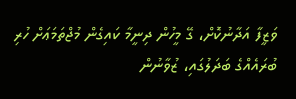ވަޒީފާ އަދާނުކޮށް، ގޭ މީހުން ދިނީމާ ކައިގެން މުޖްތަމަޢަށް ހުރި ބުރައެއްގެ ބަދަލުގައި، ޒުވާނުން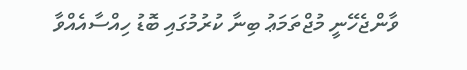ވާންޖެހޭނީ މުޖްތަމަޢު ބިނާ ކުރުމުގައި ބޮޑު ހިއްސާއެއްވާ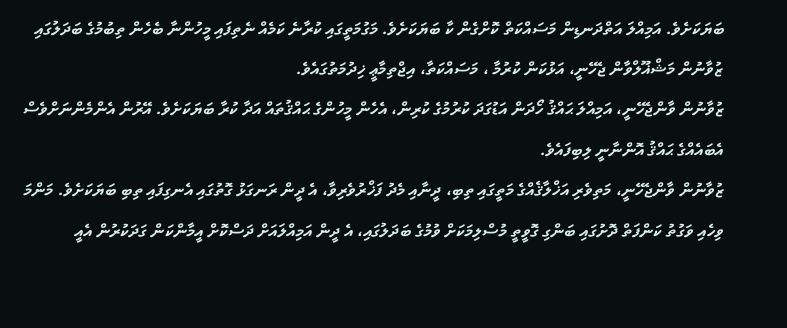ބަޔަކަށެވެ. އަމިއްލަ އަތްދަނޑިން މަސައްކަތް ކޮށްގެން ކާ ބަޔަކަށެވެ. މަގުމަތީގައި ކުރާނެ ކަމެއް ނެތިފައި މީހުންނާ ބެހެން ތިބުމުގެ ބަދަލުގައި ޒުވާނުން މަޝްޣޫލްވާން ޖެހޭނީ، އަޅުކަން ކުރުމާ ، މަސައްކަތާ، އިޖްތިމާޢީ ޚިދުމަތުގައެވެ.
ޒުވާނުން ވާންޖެހޭނީ، އަމިއްލަ ޙައްޤު ހޯދަން އަޑުގަދަ ކުރުމުގެ ކުރިން، އެހެން މީހުންގެ ޙައްޤުތައް އަދާ ކުރާ ބަޔަކަށެވެ. އޭރުން އެންމެންނަށްވެސް އެބައެއްގެ ޙައްޤު އޮންނާނީ ލިބިފައެވެ.
ޒުވާނުން ވާންޖެހޭނީ، މަތިވެރި އަޚްލާޤެއްގެ މަތީގައި ތިބި، ދީނާއި މެދު ފަޚްރުވެރިވާ، އެ ދީން ރަނގަޅު ގޮތުގައި އެނގިފައި ތިބި ބަޔަކަށެވެ. މަންމަ ވިހެއި ވަގުތު ކަންފަތް ދޮށުގައި ބަންގި ގޮވީތީ މުސްލިމަކަށް ވުމުގެ ބަދަލުގައި، އެ ދީން އަމިއްލައަށް ދަސްކޮށް އީމާންކަން ގަދަކުރުން އެއީ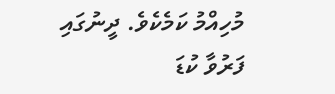މުހިއްމު ކަމެކެވެ. ދީނުގައި ފަރުވާ ކުޑަ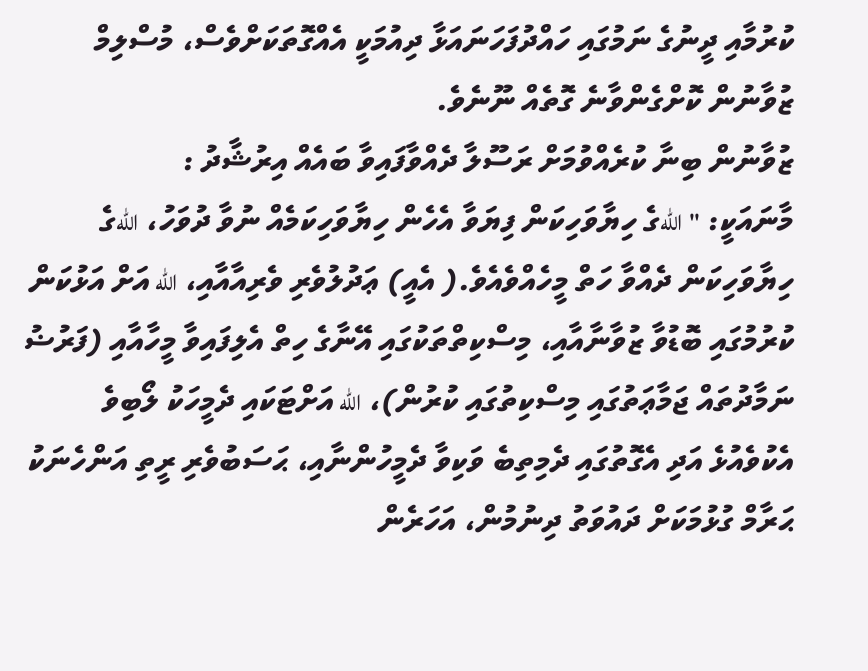ކުރުމާއި ދީނުގެ ނަމުގައި ހައްދުފަހަނައަޅާ ދިއުމަކީ އެއްގޮތަކަށްވެސް، މުސްލިމް ޒުވާނުން ކޮށްގެންވާނެ ގޮތެއް ނޫނެވެ.
ޒުވާނުން ބިނާ ކުރެއްވުމަށް ރަސޫލާ ދެއްވާފައިވާ ބައެއް އިރުޝާދު :
މާނައަކީ: ''اللهގެ ހިޔާވަހިކަން ފިޔަވާ އެހެން ހިޔާވަހިކަމެއް ނުވާ ދުވަހު، اللهގެ ހިޔާވަހިކަން ދެއްވާ ހަތް މީހެއްވެއެވެ.( އެއީ) ޢަދުލުވެރި ވެރިއާއާއި، الله އަށް އަޅުކަން ކުރުމުގައި ބޮޑުވާ ޒުވާނާއާއި، މިސްކިތްތަކުގައި އޭނާގެ ހިތް އެލިފައިވާ މީހާއާއި (ފަރުޟު ނަމާދުތައް ޖަމާޢަތުގައި މިސްކިތުގައި ކުރުން)، الله އަށްޓަކައި ދެމީހަކު ލޯބިވެ އެކުވެއުޅެ އަދި އެގޮތުގައި ދެމިތިބެ ވަކިވާ ދެމީހުންނާއި، ޙަސަބުވެރި ރީތި އަންހެނަކު ޙަރާމް ގުޅުމަކަށް ދައުވަތު ދިނުމުން، އަހަރެން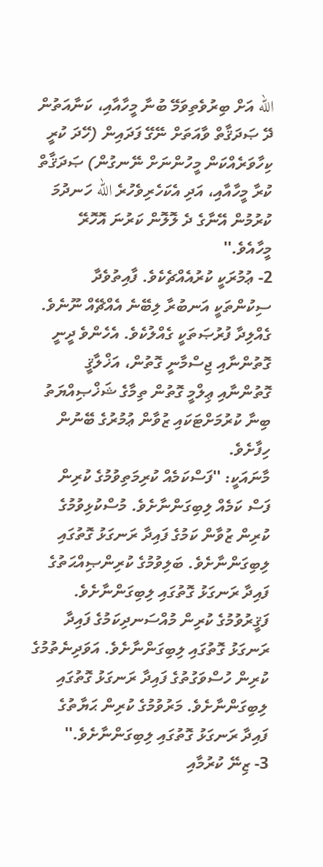الله އަށް ބިރުވެތިވަމޭ ބުނާ މީހާއާއި، ކަނާއަތުން ދޭ ޞަދަޤާތް ވާއަތަށް ނޭގޭ ފަދައިން (ހޭދަ ކުރީ ކިހާވަރެއްކަން މީހުންނަށް ނޭނގުން) ޞަދަޤާތް ކުރާ މީހާއާއި، އަދި އެކަހެރިވެހުރެ الله ހަނދުމަ ކުރުމުން އޭނާގެ ދެ ލޮލޮން ކަރުނަ އޮހޮރޭ މީހާއެވެ.''
2- ޢުމުރަކީ ކުރުއެއްޗެކެވެ. ފާއިތުވެދާ ސިކުންތަކީ އަނބުރާ ލިބޭނެ އެއްޗޭއް ނޫނެވެ. ގެއްލިދާ ފުރުޞަތަކީ ގެއްލުކެވެ. އެހެންވެ ދީނީ ގޮތުންނާއި ޖިސްމާނީ ގޮތުން، އަޚްލާޤީ ގޮތުންނާއި ޢިލްމީ ގޮތުން ތިމާގެ ޝަޚްޞިއްޔަތު ބިނާ ކުރުމަށްޓަކައި ޒުވާން ޢުމުރުގެ ބޭނުން ހިފާށެވެ.
މާނައަކީ: ''ފަސްކަމެއް ކުރިމަތިވުމުގެ ކުރިން ފަސް ކަމެއް ލިބިގަންނާށެވެ. މުސްކުޅިވުމުގެ ކުރިން ޒުވާން ކަމުގެ ފައިދާ ރަނގަޅު ގޮތުގައި ލިބިގަންނާށެވެ. ބަލިވުމުގެ ކުރިންޞިއްޙަތުގެ ފައިދާ ރަނގަޅު ގޮތުގައި ލިބިގަންނާށެވެ. ފަޤީރުވުމުގެ ކުރިން މުއްސަނދިކަމުގެ ފައިދާ ރަނގަޅު ގޮތުގައި ލިބިގަންނާށެވެ. އަވަދިނެތުމުގެ ކުރިން ހުސްވަގުތުގެ ފައިދާ ރަނގަޅު ގޮތުގައި ލިބިގަންނާށެވެ. މަރުވުމުގެ ކުރިން ޙަޔާތުގެ ފައިދާ ރަނގަޅު ގޮތުގައި ލިބިގަންނާށެވެ.''
3- ޒިނޭ ކުރުމާއި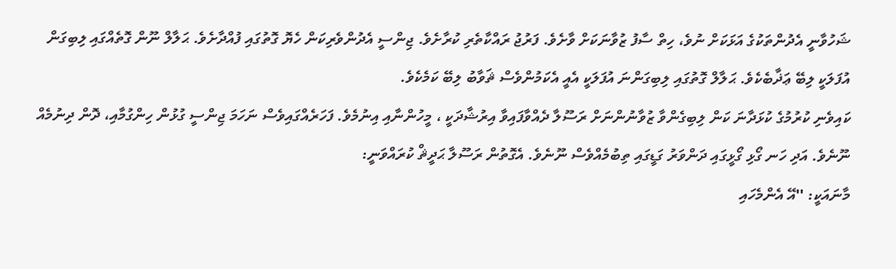ޝަހުވާނީ އެދުންތަކުގެ އަޅަކަށް ނުވެ، ހިތް ސާފު ޒުވާނަކަށް ވާށެވެ. ފަރުޖު ރައްކާތެރި ކުރާށެވެ. ޖިންސީ އެދުންވެރިކަން ހެޔޮ ގޮތުގައި ފުއްދާށެވެ. ޙަލާލް ނޫން ގޮތެއްގައި ލިބިގަން އުފަލަކީ ލިބޭ ޢަޛާބެކެވެ. ޙަލާލް ގޮތުގައި ލިބިގަންނަ އުފަލަކީ އެއީ އެކަމުންވެސް ޘަވާބު ލިބޭ ކަމެކެވެ.
ކައިވެނި ކުރުމުގެ ކުޅަދާނަ ކަން ލިބިގެންވާ ޒުވާނުންނަށް ރަސޫލާ ދެއްވާފައިވާ އިރުޝާދަކީ ، މީހުންނާއި އިނުމެވެ. ފަހަރެއްގައިވެސް ނަހަމަ ޖިންސީ ގުޅުން ހިންގުމާއި، ދޮން ދިނުމެއް ނޫނެވެ. އަދި ހަނ ގޯޅި ގޯޅީގައި ދަންވަރު ގަޑީގައި ތިބުމެއްވެސް ނޫނެވެ. އެގޮތުން ރަސޫލާ ޙަދީޘް ކުރައްވަނީ:
މާނައަކީ: ''އޭ އެންމެހައި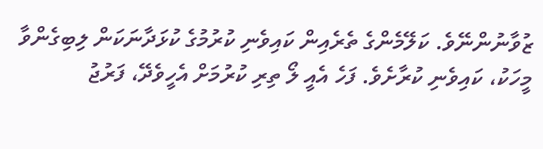ޒުވާނުންނޭވެ. ކަލޭމެންގެ ތެރެއިން ކައިވެނި ކުރުމުގެ ކުޅަދާނަކަން ލިބިގެންވާ މީހަކު، ކައިވެނި ކުރާށެވެ. ފަހެ އެއީ ލޯ ތިރި ކުރުމަށް އެހީވެދޭ، ފަރުޖު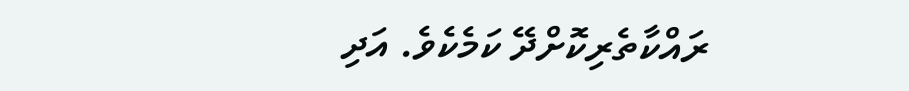ރައްކާތެރިކޮށްދޭ ކަމެކެވެ. އަދި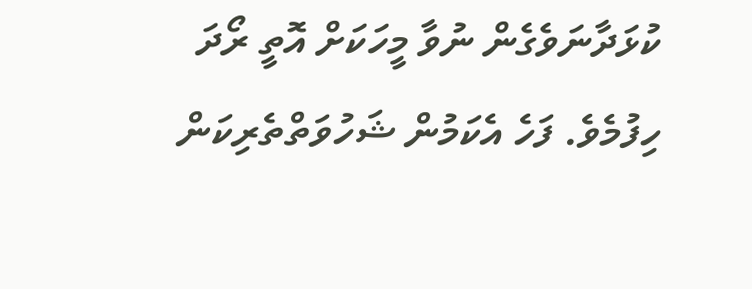ކުޅަދާނަވެގެން ނުވާ މީހަކަށް އޮތީ ރޯދަ ހިފުމެވެ. ފަހެ އެކަމުން ޝަހުވަތްތެރިކަން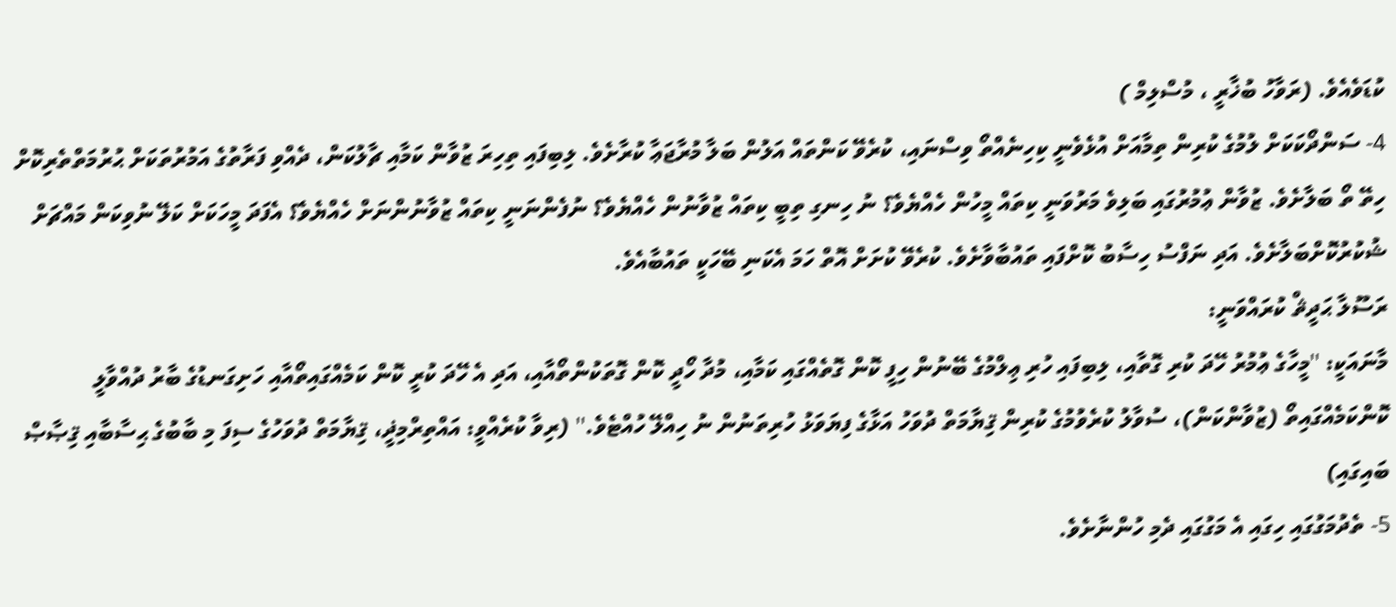ކުޑަވެއެވެ. (ރަވާހު ބުޚާރީ ، މުސްލިމް )
4- ސަންދޯކަކަށް ލުމުގެ ކުރިން ތިމާއަށް އުޅެވެނީ ކިހިނެއްތޯ ވިސްނައި، ކުރެވޭ ކަންތައް އަލުން ބަލާ މުރާޖަޢާ ކުރާށެވެ. ލިބިފައި ތިހިރަ ޒުވާން ކަމާއި ޗާލުކަން، ދެއްވި ފަރާތުގެ އަމުރުތަކަށް ޙުރުމަތްތެރިކޮށް ހިތޭ ތޯ ބަލާށެވެ. ޒުވާން ޢުމުރުގައި ބަލިވެ މަރުވަނީ ކިތައް މީހުން ހެއްޔެވެ؟ ނު ހިނގި ތިބީ ކިތައް ޒުވާނުން ހެއްޔެވެ؟ ނުފެންނަނީ ކިތައް ޒުވާނުންނަށް ހެއްޔެވެ؟ އެފަދަ މީހަކަށް ކަލޭ ނުވިކަން މައްޗަށް ޝުކުރުކޮށްބަލާށެވެ. އަދި ނަފްސު ހިސާބު ކޮށްފައި ތައުބާވާށެވެ. ކުރެވޭ ކުށަށް އޮތް ހަމަ އެކަނި ބޭހަކީ ތައުބާއެވެ.
ރަސޫލާ ޙަދީޘް ކުރައްވަނީ:
މާނައަކީ: ''މީހާގެ ޢުމުރު ހޭދަ ކުރި ގޮތާއި، ލިބިފައި ހުރި ޢިލްމުގެ ބޭނުން ހިފީ ކޮން ގޮތެއްގައި ކަމާއި، މުދާ ހޯދީ ކޮން ގޮތަކުންތޯއާއި، އަދި އެ ހޭދަ ކުރީ ކޮން ކަމެއްގައިތޯއާއި ހަށިގަނޑުގެ ބާރު ދުއްވާލީ ކޮންކަމެއްގައިތޯ (ޒުވާންކަން)، ސުވާލު ކުރެވުމުގެ ކުރިން ޤިޔާމަތް ދުވަހު އަޅާގެ ފިޔަވަޅު ހުރިތަނުން ނު ހިއްލޭ ހުއްޓެވެ.'' (ރިވާ ކުރެއްވީ: އައްތިރްމިޛީ، ޤިޔާމަތް ދުވަހުގެ ސިފަ މި ބާބުގެ ޙިސާބާއި ޤިޞާޞް ބައިގައި)
5- ތެދުމަގުގައި ހިގައި އެ މަގުގައި ދެމި ހުންނާށެވެ.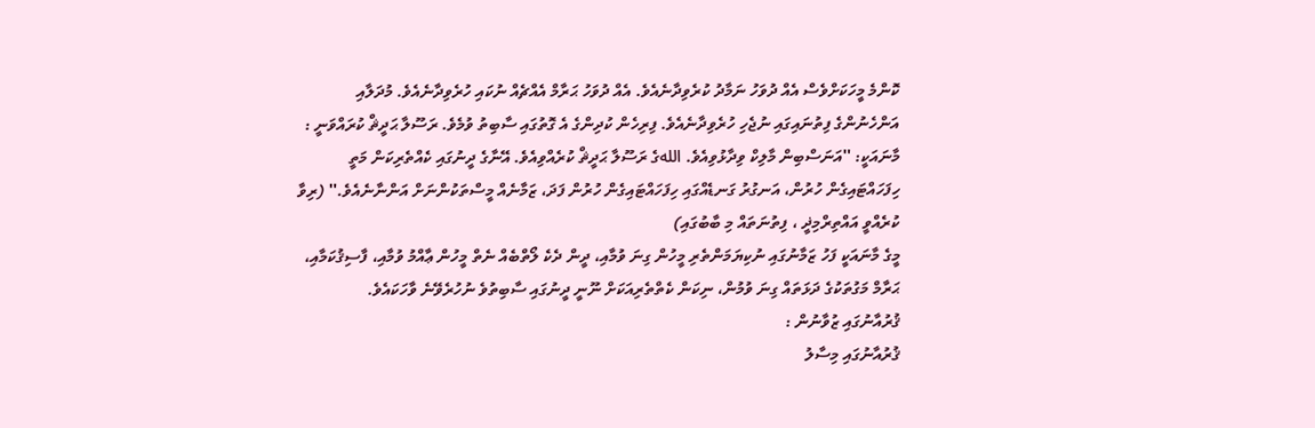ކޮންމެ މީހަކަށްވެސް އެއް ދުވަހު ނަމާދު ކުރެވިދާނެއެވެ. އެއް ދުވަހު ޙަރާމް އެއްޗެއް ނުކައި ހުރެވިދާނެއެވެ. މުދަލާއި އަންހެނުންގެ ފިތުނައިގައި ނުޖެހި ހުރެވިދާނެއެވެ. ފިރިހެން ކުދިންގެ އެ ގޮތުގައި ސާބިތު ވުމެވެ. ރަސޫލާ ޙަދީޘް ކުރައްވަނީ :
މާނައަކީ: ''އަނަސްބިން މާލިކް ވިދާޅުވިއެވެ. اللهގެ ރަސޫލާ ޙަދީޘް ކުރެއްވިއެވެ. އޭނާގެ ދީނުގައި ކެއްތެރިކަން މަތީ ހިފަހައްޓައިގެން ހުރުން، އަނގުރު ގަނޑެއްގައި ހިފަހައްޓައިގެން ހުރުން ފަދަ، ޒަމާނެއް މީސްތަކުންނަށް އަންނާނެއެވެ.'' (ރިވާ ކުރެއްވީ އައްތިރްމިޛީ ، ފިތުނަތައް މި ބާބުގައި)
މީގެ މާނައަކީ ފަހު ޒަމާނުގައި ނުކިޔަމަންތެރި މީހުން ގިނަ ވުމާއި، ދީން ދެކެ ލޯތްބެއް ނެތް މީހުން ޢާއްމު ވުމާއި، ފާސިޤުކަމާއި، ޙަރާމް މަގުތަކުގެ ދަޅަތައް ގިނަ ވުމުން، ނިކަން ކެތްތެރިއަކަށް ނޫނީ ދީނުގައި ސާބިތުވެ ނުހުރެވޭނެ ވާހަކައެވެ.
ޤުރުއާނުގައި ޒުވާނުން :
ޤުރުއާނުގައި މިސާލު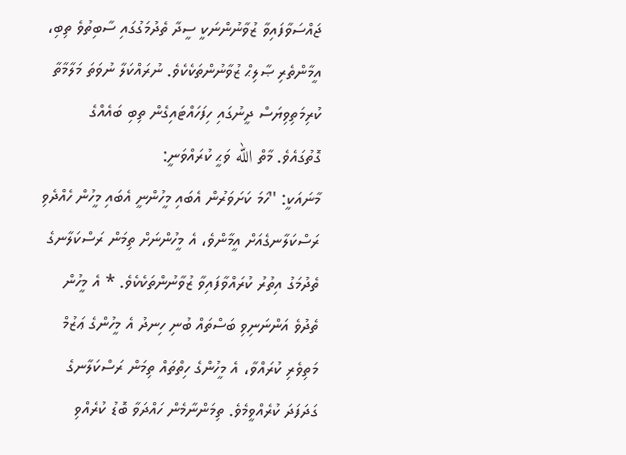ޖައްސަވާފައިވާ ޒުވާނުންނަކީ ސީދާ ތެދުމަގުގައި ސާބިތުވެ ތިބި، އީމާންތެރި ޞާލިޙް ޒުވާނުންތަކެކެވެ. ނުރައްކަލާ ނުވަތަ މަލާމާތާ ކުރިމަތިވިޔަސް ދީނުގައި ހިފަހައްޓައިގެން ތިބި ބައެއްގެ ގޮތުގައެވެ. މާތް الله ވަޙީ ކުރައްވަނީ:
މާނައަކީ: ''ހަމަ ކަށަވަރުން އެބައި މީހުންނީ އެބައި މީހުން ހެއްދެވި ރަސްކަލާނގެއަށް އީމާންވެ، އެ މީހުންނަށް ތިމަން ރަސްކަލާނގެ ތެދުމަގު އިތުރު ކުރައްވާފައިވާ ޒުވާނުންތަކެކެވެ. * އެ މީހުން ތެދުވެ އަންނަނިވި ބަސްތައް ބުނި ހިނދު އެ މީހުންގެ ޢަޒުމް މަތިވެރި ކުރައްވާ، އެ މީހުންގެ ހިތްތައް ތިމަން ރަސްކަލާނގެ ގަދަފަދަ ކުރެއްވީމެވެ. ތިމަންނާމެން ހައްދަވާ ބޮޑު ކުރެއްވި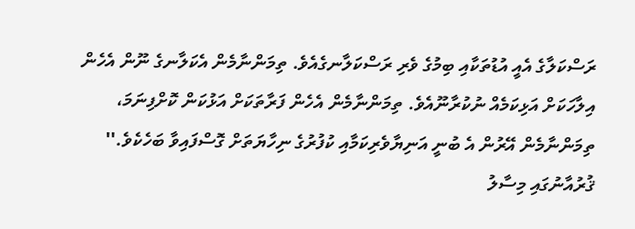ރަސްކަލާގެ އެއީ އުޑުތަކާއި ބިމުގެ ވެރި ރަސްކަލާނގެއެވެ. ތިމަންނާމެން އެކަލާނގެ ނޫން އެހެން އިލާހަކަށް އަޅިކަމެއް ނުކުރާނޫއެވެ. ތިމަންނާމެން އެހެން ފަރާތަކަށް އަޅުކަން ކޮށްފިނަމަ، ތިމަންނާމެން އޭރުން އެ ބުނީ އަނިޔާވެރިކަމާއި ކުފުރުގެ ނިހާޔަތަށް ގޮސްފައިވާ ބަހެކެވެ.''
ޤުރުއާނުގައި މިސާލު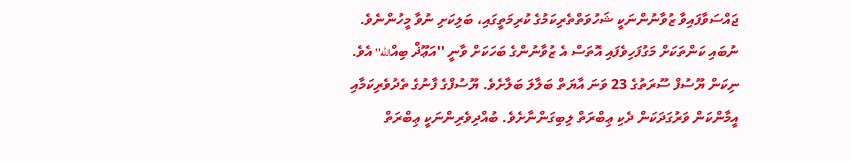ޖައްސަވާފައިވާ ޒުވާނުންނަކީ ޝަހުވަތްތެރިކަމުގެ ކުރިމަތީގައި، ބަލިކަށި ނުވާ މީހުންނެވެ. ނުބައި ކަންތަކަށް މަގުފަހިވެފައި އޮތަސް އެ ޒުވާނުންގެ ބަހަކަށް ވާނީ ''އަޢޫޛް ބިއްالله'' އެވެ. ނިކަން ޔޫސުފް ސޫރަތުގެ 23 ވަނަ އާޔަތް ބަލާލަ ބަލާށެވެ. ޔޫސުފްގެ ފާނުގެ ތެދުވެރިކަމާއި އީމާންކަން ވަރުގަދަކަން ދެކި ޢިބްރަތް ލިބިގަންނާށެވެ. ބުއްދިވެރިންނަކީ ޢިބްރަތް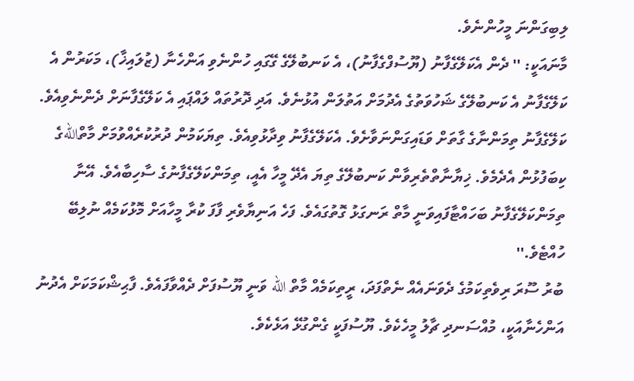ލިބިގަންނަ މީހުންނެވެ.
މާނައަކީ: '' ދެން އެކަލޭގެފާނު (ޔޫސުފްގެފާނު)، އެ ކަނބުލޭގެ ގޭގައި ހުންނެވި އަންހެނާ (ޒުލައިޚާ)، މަކަރުން އެ ކަލޭގެފާނު އެ ކަނބުލޭގެ ޝަހުވަތުގެ އެދުމަށް އަތުލަން އުޅުނެވެ. އަދި ދޮރުތައް ލައްޕައި އެ ކަލޭގެފާނަށް ދެންނެވިއެވެ. ކަލޭގެފާނު ތިމަންނާގެ ގާތަށް ވަޑައިގަންނަވާށެވެ. އެކަލޭގެފާނު ވިދާޅުވިއެވެ. ތިޔަކަމުން ދުރުކުރެއްވުމަށް މާތްاللهގެ ކިބަފުޅުން އެދެމެވެ. ޚިޔާނާތްތެރިވާން ކަނބުލޭގެ ތިޔަ އެދޭ މީހާ އެއީ، ތިމަންކަލޭގެފާނުގެ ސާހިބާއެވެ. އޭނާ ތިމަންކަލޭގެފާނު ބަހައްޓާފައިވަނީ މާތް ރަނގަޅު ގޮތުގައެވެ. ފަހެ އަނިޔާވެރި ފާފަ ކުރާ މީހާއަށް މޮޅުކަމެއް ނުލިބޭ ހުއްޓެވެ.''
ބުރު ސޫރަ ރިވެތިކަމުގެ ދެވަނައެއް ނެތްފަދަ، ރީތިކަމެއް މާތް الله ވަނީ ޔޫސުފަށް ދެއްވާފައެވެ. ފާޙިޝްކަމަކަށް އެދުނު އަންހެނާއަކީ، މުއްސަނދި ޗާލު މީހެކެވެ. ޔޫސުފަކީ ގެންގުޅޭ އަޅެކެވެ.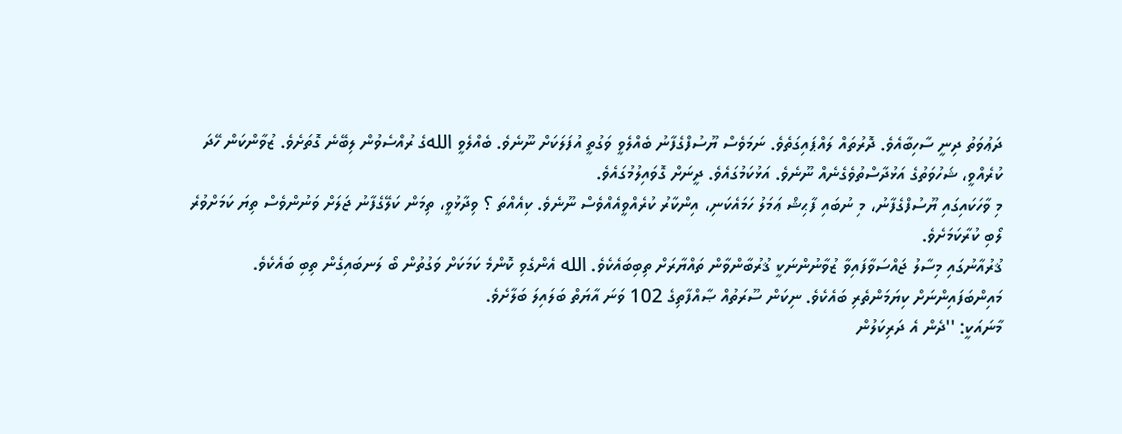ދަޢުވަތު ދިނީ ސާހިބާއެވެ. ދޮރުތައް ލައްޕައިގަތެވެ. ނަމަވެސް ޔޫސުފްގެފާނު ބެއްލެވީ ވަގުތީ އުފަލަކަށް ނޫނެވެ. ބެއްލެވީ اللهގެ ރުއްސެވުން ލިބޭނެ ގޮތަށެވެ. ޒުވާންކަން ހޭދަ ކުރެއްވީ، ޝަހުވަތުގެ އަޅުދާސްތުވެގެނެއް ނޫނެވެ. އަޅުކަމުގައެވެ. ދީނަށް ގޮވައިލުމުގައެވެ.
މި ވާހަކައިގައި ޔޫސުފްގެފާނު، މި ނުބައި ފާޙިޝް ޢަމަލު ހަމައެކަނި، އިންކާރު ކުރެއްވީއެއްވެސް ނޫނެވެ. ކިއެއްތަ ؟ ވިދާޅުވީ، ތިމަން ކަލޭގެފާނު ޖަލަށް ވަނުންވެސް ތިޔަ ކަމަށްވުރެ ލޯބި ކުރާކަމަށެވެ.
ޤުރުއާނުގައި މިސާލު ޖައްސަވާފައިވާ ޒުވާނުންނަކީ ޤުރުބާންވާން ތައްޔާރަށް ތިބިބައެކެވެ. الله އެންގެވި ކޮންމެ ކަމަކަށް ވަގުތުން ބޯ ލަނބައިގެން ތިބި ބައެކެވެ. މައިންބަފައިންނަށް ކިޔަމަންތެރި ބައެކެވެ. ނިކަން ސޫރަތުއް ޞާއްފާތިގެ 102 ވަނަ އާޔަތް ބަލައިލަ ބަލާށެވެ.
މާނައަކީ: ''ދެން އެ ދަރިކަލުން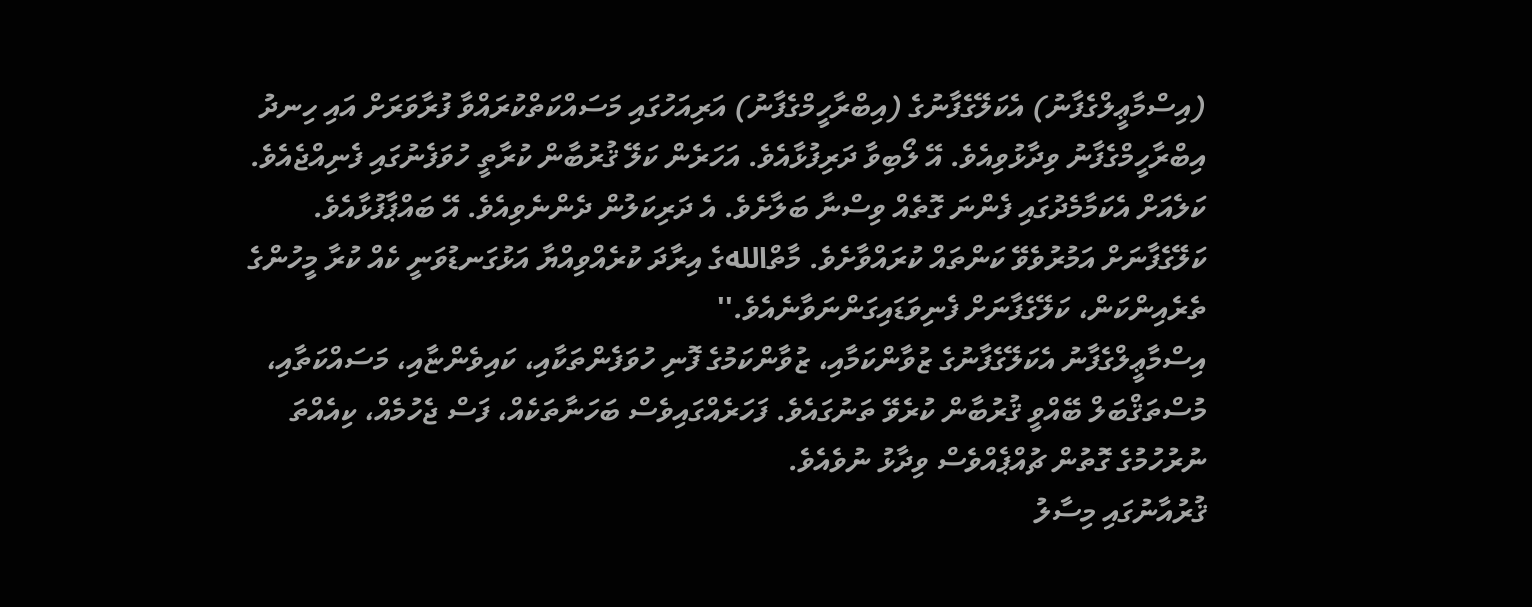(އިސްމާޢީލްގެފާނު) އެކަލޭގެފާނުގެ (އިބްރާހީމްގެފާނު) އަރިއަހުގައި މަސައްކަތްކުރައްވާ ފުރާވަރަށް އައި ހިނދު އިބްރާހީމްގެފާނު ވިދާޅުވިއެވެ. އޭ ލޯބިވާ ދަރިފުޅާއެވެ. އަހަރެން ކަލޭ ޤުރުބާން ކުރާތީ ހުވަފެނުގައި ފެނިއްޖެއެވެ. ކަލެއަށް އެކަމާމެދުގައި ފެންނަ ގޮތެއް ވިސްނާ ބަލާށެވެ. އެ ދަރިކަލުން ދެންނެވިއެވެ. އޭ ބައްޕާފުޅާއެވެ. ކަލޭގެފާނަށް އަމުރުވެވޭ ކަންތައް ކުރައްވާށެވެ. މާތްاللهގެ އިރާދަ ކުރެއްވިއްޔާ އަޅުގަނޑުވަނީ ކެއް ކުރާ މީހުންގެ ތެރެއިންކަން، ކަލޭގެފާނަށް ފެނިވަޑައިގަންނަވާނެއެވެ.''
އިސްމާޢީލްގެފާނު އެކަލޭގެފާނުގެ ޒުވާންކަމާއި، ޒުވާންކަމުގެ ފޮނި ހުވަފެންތަކާއި، ކައިވެންޏާއި، މަސައްކަތާއި، މުސްތަޤްބަލް ބޭއްވީ ޤުރުބާން ކުރެވޭ ތަނުގައެވެ. ފަހަރެއްގައިވެސް ބަހަނާތަކެއް، ފަސް ޖެހުމެއް، ކިއެއްތަ ނުރުހުމުގެ ގޮތުން ޗުއްޕެއްވެސް ވިދާޅު ނުވެއެވެ.
ޤުރުއާނުގައި މިސާލު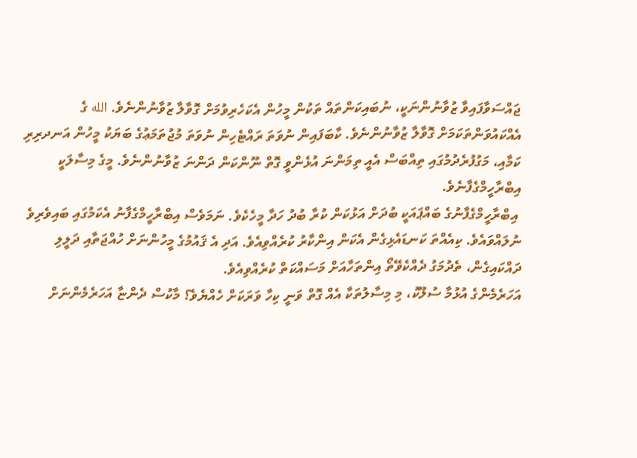ޖައްސަވާފައިވާ ޒުވާނުންނަކީ، ނުބައިކަންތައް ތަކުން މީހުން އެކަހެރިވުމަށް ގޮވާލާ ޒުވާނުންނެވެ. الله ގެ އެއްކައުވަންތަކަމަށް ގޮވާލާ ޒުވާނުންނެވެ. ކާބަފައިން ނުވަތަ ރައްޓެހިން ނުވަތަ މުޖުތަމަޢުގެ ބަޔަކު މީހުން އަނދރިރި ކަމާއި، މަގުފުރެދުމުގައި ތިއްބަސް އެއީ ތިމަންނަ އުޅެންވީ ގޮތް ނޫންކަން ދަންނަ ޒުވާނުންނެވެ. މީގެ މިސާލަކީ އިބްރާހީމްގެފާނެވެ.
 އިބްރާހީމްގެފާނުގެ ބައްޕައަކީ ބުދަށް އަޅުކަން ކުރާ ބުދު ހަދާ މީހެކެވެ. ނަމަވެސް އިބްރާހީމްގެފާނު އެކަމުގައި ބައިވެރިވެ ނުލައްވައެވެ. ކިއެއްތަ ކަނޑައެޅިގެން އެކަން އިންކާރު ކުރެއްވިއެވެ. އަދި އެ ޤައުމުގެ މީހުންނަށް ހުއްޖަތާއި ދަލީލި ދައްކައިގެން، ތެދުމަގު ދެއްކެވޭތޯ އިންތަހާއަށް މަސައްކަތް ކުރެއްވިއެވެ.
އަހަރެމެންގެ އުޅުމާ ސުލޫކު، މި މިސާލުތަކާ އެއް ގޮތް ވަނީ ކިހާ ވަރަކަށް ހެއްޔެވެ؟ މާކުސް ދެންޏާ އަހަރެމެންނަށް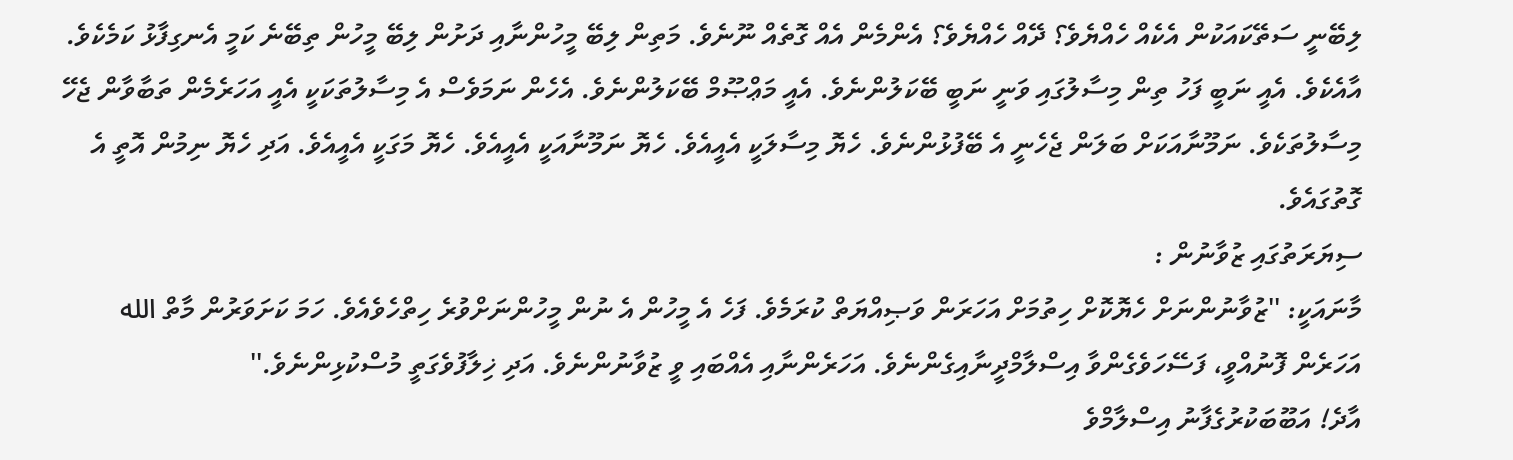ލިބޭނީ ސަތޭކައަކުން އެކެއް ހެއްޔެވެ؟ ދޭއް ހެއްޔެވެ؟ އެންމެން އެއް ގޮތެއް ނޫނެވެ. މަތިން ލިބޭ މީހުންނާއި ދަށުން ލިބޭ މީހުން ތިބޭނެ ކަމީ އެނގިފާޅު ކަމެކެވެ. އާއެކެވެ. އެއީ ނަބީ ފަހު ތިން މިސާލުގައި ވަނީ ނަބީ ބޭކަލުންނެވެ. އެއީ މަޢްޞޫމް ބޭކަލުންނެވެ. އެހެން ނަމަވެސް އެ މިސާލުތަކަކީ އެއީ އަހަރެމެން ތަބާވާން ޖެހޭ މިސާލުތަކެވެ. ނަމޫނާއަކަށް ބަލަން ޖެހެނީ އެ ބޭފުޅުންނެވެ. ހެޔޮ މިސާލަކީ އެއީއެވެ. ހެޔޮ ނަމޫނާއަކީ އެއީއެވެ. ހެޔޮ މަގަކީ އެއީއެވެ. އަދި ހެޔޮ ނިމުން އޮތީ އެ ގޮތުގައެވެ.
ސިޔަރަތުގައި ޒުވާނުން :
މާނައަކީ: ''ޒުވާނުންނަށް ހެޔޮކޮށް ހިތުމަށް އަހަރަން ވަޞިއްޔަތް ކުރަމެވެ. ފަހެ އެ މީހުން އެ ނުން މީހުންނަށްވުރެ ހިތްހެވެއެވެ. ހަމަ ކަށަވަރުން މާތް الله އަހަރެން ފޮނުއްވީ، ފަސޭހަވެގެންވާ އިސްލާމްދީނާއިގެންނެވެ. އަހަރެންނާއި އެއްބައި ވީ ޒުވާނުންނެވެ. އަދި ޚިލާފުވެގަތީ މުސްކުޅިންނެވެ.''
އާދެ! އަބޫބަކުރުގެފާނު އިސްލާމްވެ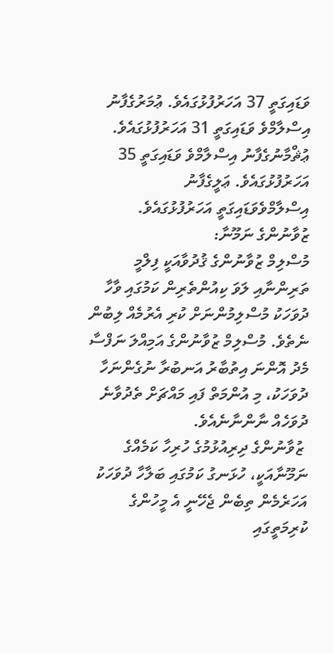ވަޑައިގަތީ 37 އަހަރުފުޅުގައެވެ. ޢުމަރުގެފާނު އިސްލާމްވެ ވަޑައިގަތީ 31 އަހަރުފުޅުގައެވެ. ޢުޘްމާނުގެފާނު އިސްލާމްވެ ވަޑައިގަތީ 35 އަހަރުފުޅުގައެވެ. ޢަލީގެފާނު އިސްލާމްވެވަޑައިގަތީ އަހަރުފުޅުގައެވެ.
ޒުވާނުންގެ ނަމޫނާ:
މުސްލިމް ޒުވާނުންގެ ޤުދުވާއަކީ ފިލްމީ ތަރިންނާއި ލަވަ ކިއުންތެރިން ކަމުގައި ވާހާ ދުވަހަކު މުސްލިމުންނަށް ކުރި އެރުމެއް ލިބުން ނެތެވެ. މުސްލިމް ޒުވާނުންގެ އަމިއްލަ ނަފްސާ މެދު އޮންނަ އިތުބާރު އަނބުރާ ނުގެންނަހާ ދުވަހަކު، މި އުންމަތް ފައި މައްޗަށް ތެދުވާނެ ދުވަހެއް ނާންނާނެއެވެ.
 ޒުވާނުންގެ ދިރިއުޅުމުގެ ހުރިހާ ކަމެއްގެ ނަމޫނާއަކީ، ހުޅަނގު ކަމުގައި ބަލާހާ ދުވަހަކު އަހަރެމެން ތިބެން ޖެހޭނީ އެ މީހުންގެ ކުރިމަތީގައި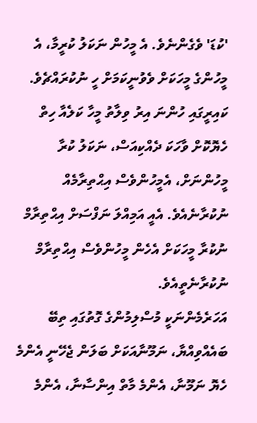'ކުޑަ' ވެގެންނެވެ. އެ މީހުން ނަކަލު ކުރީމާ، އެ މީހުންގެ މީހަކަށް ވެވުނީކަމަށް ހީ ނުކުރައްޗެވެ. ކައިރީގައި ހުންނަ އިރު ވިލާތު މީހާ ކަލެއާ ހިތް ހެޔޮކޮށް ވާހަކަ ދެއްކިއަސް، ނަކަލު ކުރާ މީހުންނަށް، އެމީހުންވެސް އިޙްތިރާމެއް ނުކުރާނެއެވެ. އެއީ އަމިއްލަ ނަފްސަށް އިޙްތިރާމް ނުކުރާ މީހަކަށް އެހެން މީހުންވެސް އިޙްތިރާމް ނުކުރާނެތީއެވެ.
އަހަރެމެންނަކީ މުސްލިމުންގެ ގޮތުގައި ތިބޭ ބައެއްވިއްޔާ، ނަމޫނާއަކަށް ބަލަން ޖެހޭނީ އެންމެ ހެޔޮ ނަމޫނާ، އެންމެ މާތް އިންސާނާ، އެންމެ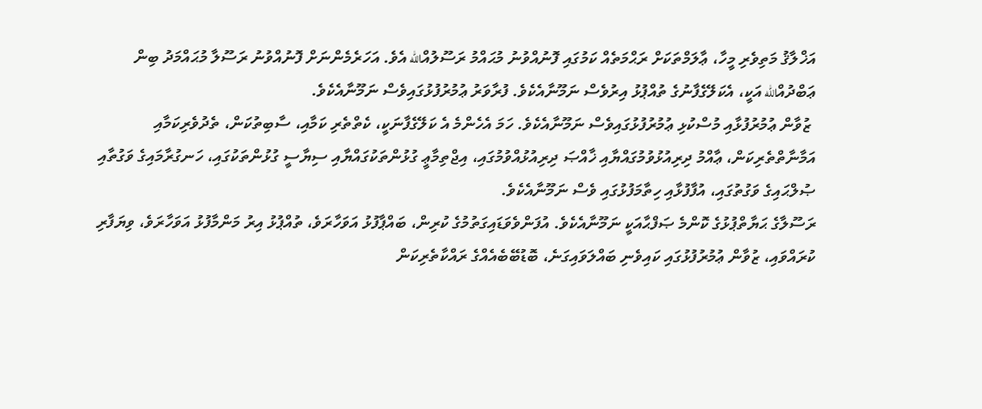އަޚްލާޤު މަތިވެރި މީހާ، ޢާލަމްތަކަށް ރަޙްމަތެއް ކަމުގައި ފޮނުއްވުނު މުޙައްމު ރަސޫލުއްالله އެވެ. އަހަރެމެންނަށް ފޮނުއްވުނު ރަސޫލާ މުޙައްމަދު ބިން ޢަބްދުއްالله އަކީ، އެކަލޭގެފާނުގެ ތުއްޕުޅު އިރުވެސް ނަމޫނާއެކެވެ. ފުރާވަރު ޢުމުރުފުޅުގައިވެސް ނަމޫނާއެކެވެ.
 ޒުވާން ޢުމުރުފުޅާއި މުސްކުޅި ޢުމުރުފުޅުގައިވެސް ނަމޫނާއެކެވެ. ހަމަ އެހެންމެ އެ ކަލޭގެފާނަކީ، ކެތްތެރި ކަމާއި، ސާބިތުކަން، ތެދުވެރިކަމާއި އަމާނާތްތެރިކަން، ޢާއްމު ދިރިއުޅުވުމުގައްޔާއި ޚާއްޞަ ދިރިއުޅުއްވުމުގައި، އިޖްތިމާޢީ ގުޅުންތަކުގައްޔާއި ސިޔާސީ ގުޅުންތަކުގައި، ހަނގުރާމައިގެ ވަގުތާއި ޞުލްޙައިގެ ވަގުތުގައި، އުފާފުޅާއި ހިތާމަފުޅުގައި ވެސް ނަމޫނާއެކެވެ.
ރަސޫލާގެ ޙަޔާތްޕުޅުގެ ކޮންމެ ޞަފްޙާއަކީ ނަމޫނާއެކެވެ. އުފަންވެވަޑައިގަތުމުގެ ކުރިން، ބައްޕާފުޅު އަވަހާރަވެ، ތުއްޕުޅު އިރު މަންމާފުޅު އަވަހާރަވެ، ވިޔަފާރި ކުރައްވައި، ޒުވާން ޢުމުރުފުޅުގައި ކައިވެނި ބައްލަވައިގަނެ، ބޮޑުބޭބެއެއްގެ ރައްކާތެރިކަން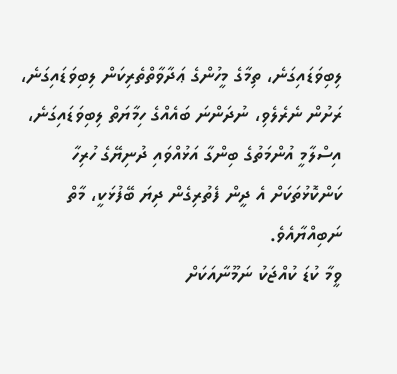ލިބިވަޑައިގަނެ، ތިމާގެ މީހުންގެ ޢަދާވާތްތެރިކަން ލިބިވަޑައިގަނެ، ރަށުން ނެރެލެވި، ނުދަންނަ ބައެއްގެ ހިމާޔަތް ލިބިވަޑައިގަނެ، އިސްލާމީ އުންމަތުގެ ބިންގާ އަޅުއްވައި ދުނިޔޭގެ ހުރިހާ ކަންކޮޅުތަކަށް އެ ދީން ފެތުރިގެން ދިޔަ ބޭފުޅަކީ، މާތް ނަބިއްޔާއެވެ.
ވީމާ ކުޑަ ކުއްޖަކު ނަމޫނާއަކަށް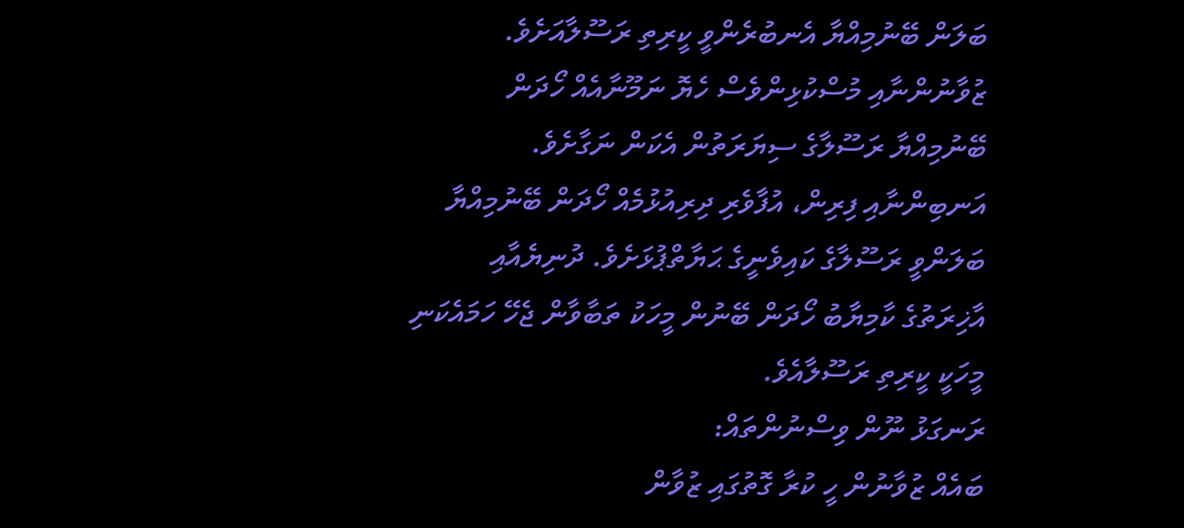ބަލަން ބޭނުމިއްޔާ އެނބުރެންވީ ކީރިތި ރަސޫލާއަށެވެ. ޒުވާނުންނާއި މުސްކުޅިންވެސް ހެޔޮ ނަމޫނާއެއް ހޯދަން ބޭނުމިއްޔާ ރަސޫލާގެ ސިޔަރަތުން އެކަން ނަގާށެވެ. އަނބިންނާއި ފިރިން، އުފާވެރި ދިރިއުޅުމެއް ހޯދަން ބޭނުމިއްޔާ ބަލަންވީ ރަސޫލާގެ ކައިވެނީގެ ޙަޔާތްޕުޅަށެވެ. ދުނިޔެއާއި އާޚިރަތުގެ ކާމިޔާބު ހޯދަން ބޭނުން މީހަކު ތަބާވާން ޖެހޭ ހަމައެކަނި މީހަކީ ކީރިތި ރަސޫލާއެވެ.
ރަނގަޅު ނޫން ވިސްނުންތައް:
ބައެއް ޒުވާނުން ހީ ކުރާ ގޮތުގައި ޒުވާން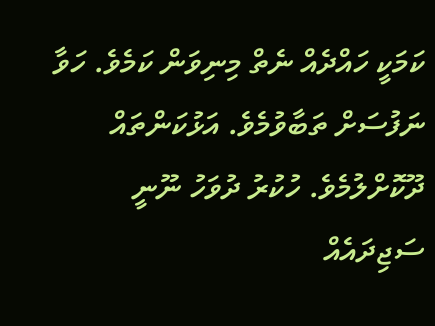ކަމަކީ ހައްދެއް ނެތް މިނިވަން ކަމެވެ. ހަވާ ނަފުސަށް ތަބާވުމެވެ. އަޅުކަންތައް ދޫކޮށްލުމެވެ. ހުކުރު ދުވަހު ނޫނީ ސަޖިދައެއް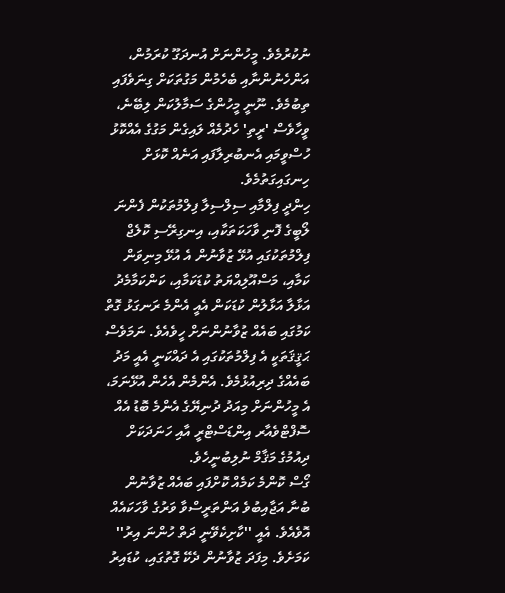ނުކުރުމެވެ. މީހުންނަށް އުނދަގޫ ކުރަމުން، އަންހެނުންނާއި ބެހެމުން މަގުތަކަށް ގިނަވެފައި ތިބުމެވެ. ނޫނީ މީހުންގެ ސަމާލުކަން ލިބޭނެ، ވީހާވެސް 'ރީތި' ހެދުމެއް ލައިގެން މަގުގެ އެއްކޮޅު ހުސްވީމައި އެނބުރިލާފައި އަނެއް ކޮޅަށް ހިނގައިގަތުމެވެ.
ހިންދީ ފިލްމާއި ސިލްސިލާ ފިލްމުތަކުން ފެންނަ ލޯބީގެ ފޮނި ވާހަކަތަކާއި، އިނގިރޭސި ކޮލެޖް ފިލްމުތަކުގައި އުޅޭ ޒުވާނުން އެ އުޅޭ މިނިވަން ކަމާއި، މަސްއޫލިއްޔަތު ކުޑަކަމާއި، ކަންކަމާމެދު އަޅާލާ އަޅާލުން ކުޑަކަން އެއީ އެންމެ ރަނގަޅު ގޮތް ކަމުގައި ބައެއް ޒުވާނުންނަށް ހީވެއެވެ. ނަމަވެސް ޙަޤީޤަތަކީ އެ ފިލްމުތަކުގައި އެ ދައްކަނީ އެއީ މަދު ބައެއްގެ ދިރިއުޅުމެވެ. އެންމެން އެހެން އުޅޭނަމަ، އެ މީހުންނަށް މިއަދު ދުނިޔޭގެ އެންމެ ބޮޑު އެއް ސޮފްޓްވެއާރ އިންޑަސްޓްރީ އާއި ހަނަދަކަށް ދިއުމުގެ މަޤާމް ނުލިބުނީހެވެ.
ގޯސް ކޮންމެ ކަމެއް ކޮށްފައި ބައެއް ޒުވާނުން ބުނާ އަޖާއިބުވެ އަންތަރީސްވާ ވަރުގެ ވާހަކައެއް އޮވެއެވެ. އެއީ ''ކާށިކެވޭނީ ދަތް ހުންނަ އިރު'' ކަމަށެވެ. މިފަދަ ޒުވާނުން ދެކޭ ގޮތުގައި، ކުޑައިރު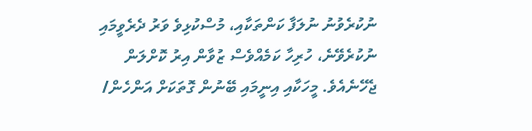ނުކުރެވުނު ނުލަފާ ކަންތަކާއި، މުސްކުޅިވެ ވަރު ދެރެވީމައި ނުކުރެވޭނެ، ހުރިހާ ކަމެއްވެސް ޒުވާން އިރު ކޮށްލަން ޖެހޭނެއެވެ. މީހަކާއި އިނީމައި ބޭނުން ގޮތަކަށް އަންހެން/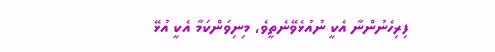ފިރިހެނުންނާ އެކީ ނުއުޅެވޭނެތީވެ، މިނިވަންކަމާ އެކީ އުޅޭ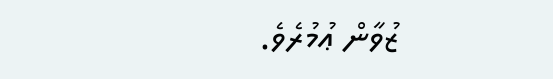ޒުވާން ޢުމުރެވެ.